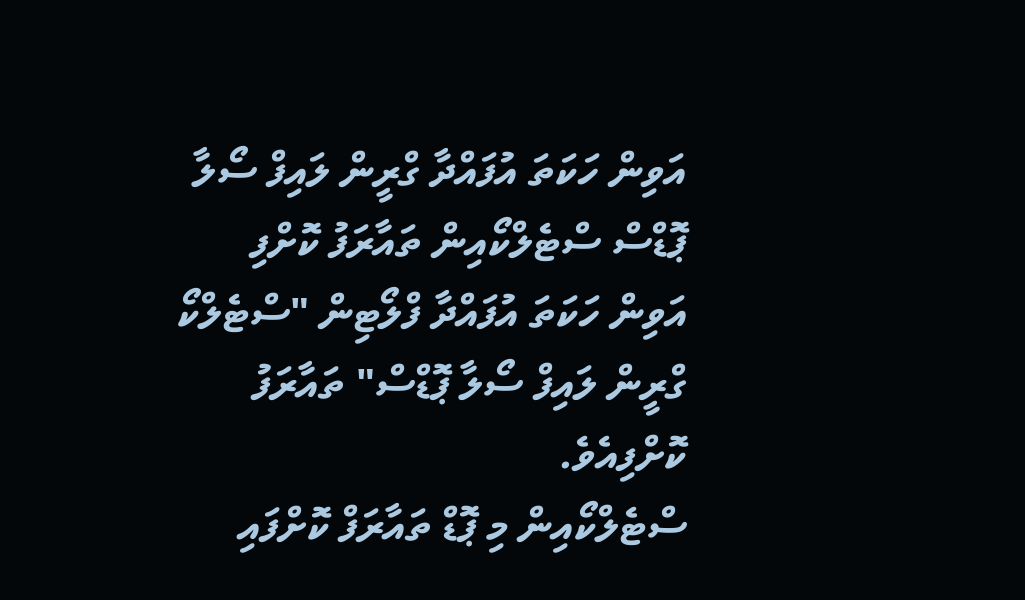އަވިން ހަކަތަ އުފައްދާ ގްރީން ލައިފް ސޯލާ ޕޮޑްސް ސްޓެލްކޯއިން ތައާރަފު ކޮށްފި
އަވިން ހަކަތަ އުފައްދާ ފްލޯޓިން "ސްޓެލްކޯ ގްރީން ލައިފް ސޯލާ ޕޮޑްސް" ތައާރަފު ކޮށްފިއެވެ.
ސްޓެލްކޯއިން މި ޕޮޑް ތައާރަފް ކޮށްފައި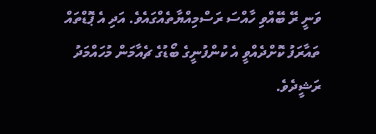ވަނީ ރޭ ބޭއްވި ހާއްސަ ރަސްމިއްޔާތެއްގައެވެ. އަދި އެ ޕޮޑްތައް ތައާރަފު ކޮށްދެއްވީ އެ ކުންފުނީގެ ބޯޑުގެ ޗެއާމަން މުހައްމަދު ރަޝީދެވެ.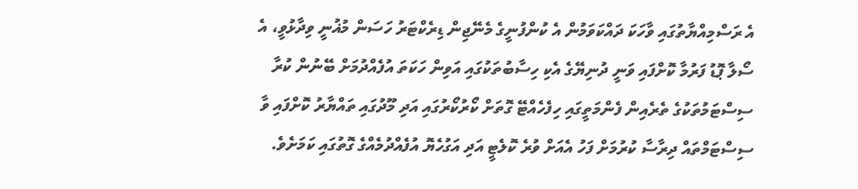އެ ރަސްމިއްޔާތުގައި ވާހަކަ ދައްކަވަމުން އެ ކުންފުނީގެ މެނޭޖިން ޑިރެކްޓަރު ހަސަން މުޣުނީ ވިދާޅުވީ، އެ ސޯލާ ޕޮޑު ފަރުމާ ކޮށްފައި ވަނީ ދުނިޔޭގެ އެކި ހިސާބުތަކުގައި އަވިން ހަކަތަ އުފެއްދުމަށް ބޭނުން ކުރާ ސިސްޓަމުތަކުގެ ތެރެއިން ފެންމަތީގައި ހިފެހެއްޓޭ ގޮތަށް ކޯރުކޯރުގައި އަދި މޫދުގައި ތައްޔާރު ކޮށްފައި ވާ ސިސްޓަމްތައް ދިރާސާ ކުރުމަށް ފަހު އެއަށް ވުރެ ކޮލެޓީ އަދި އަގުހެޔޮ އުފެއްދުމެއްގެ ގޮތުގައި ކަމަށެވެ.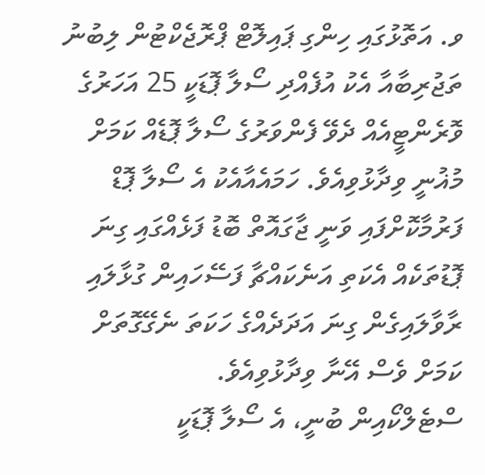ވ. އަތޮޅުގައި ހިންގި ޕައިލޮޓް ޕްރޮޖެކްޓުން ލިބުނު ތަޖުރިބާއާ އެކު އުފެއްދި ސޯލާ ޕޮޑަކީ 25 އަހަރުގެ ވޮރެންޓީއެއް ދެވޭ ފެންވަރުގެ ސޯލާ ޕޮޑެއް ކަމަށް މުޣުނީ ވިދާޅުވިއެވެ. ހަމައެއާއެކު އެ ސޯލާ ޕޮޑް ފަރުމާކޮށްފައި ވަނީ ޖާގައޮތް ބޮޑު ފަޅެއްގައި ގިނަ ޕޮޑުތަކެއް އެކަތި އަނެކައްޗާ ފަސޭހައިން ގުޅާލައި ރާވާލައިގެން ގިނަ އަދަދެއްގެ ހަކަތަ ނެގޭގޮތަށް ކަމަށް ވެސް އޭނާ ވިދާޅުވިއެވެ.
ސްޓެލްކޯއިން ބުނީ، އެ ސޯލާ ޕޮޑަކީ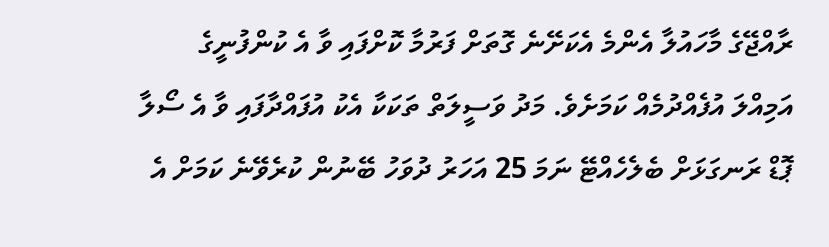ރާއްޖޭގެ މާހައުލާ އެންމެ އެކަށޭނެ ގޮތަށް ފަރުމާ ކޮށްފައި ވާ އެ ކުންފުނީގެ އަމިއްލަ އުފެއްދުމެއް ކަމަށެވެ. މަދު ވަސީލަތް ތަކަކާ އެކު އުފައްދާފައި ވާ އެ ސޯލާ ޕޮޑް ރަނގަޅަށް ބެލެހެއްޓޭ ނަމަ 25 އަހަރު ދުވަހު ބޭނުން ކުރެވޭނެ ކަމަށް އެ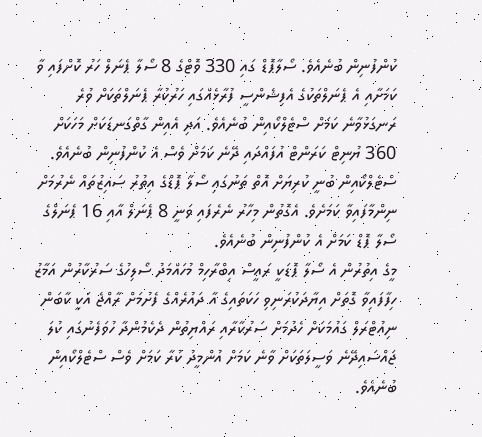ކުންފުނިން ބުނެއެވެ. ސޯލާޕޮޑް ގައި 330 ވޮޓްގެ 8 ސޯލާ ޕެނަލް ހަރު ކޮށްފައި ވާ ކަމަށާއި އެ ޕެނަލްތަކުގެ އެފިޝެންސީ ފުރާޅެއްގައި ހަރުކުރާ ޕެނަލްތަކަށް ވުރެ ރަނގަޅުވާނެ ކަމަށް ސްޓެލްކޯއިން ބުނެއެވެ. އަދި އެއިން ގާތްގަނޑަކަށް މަހަކަށް 360 ޔުނިޓް ކަރަންޓް އުފައްދައި ދޭނެ ކަމަށް ވެސް އެ ކުންފުނިން ބުނެއެވެ.
ސްޓެލްކޯއިން ބުނީ ކުރިޔަށް އޮތް ތަނުގައި ސޯލާ ޕޮޑްގެ އިތުރު ސައިޒުތައް ނެރުމަށް ނިންމާފައިވާ ކަމަށެވެ. އެގޮތުން މިހާރު ނެރެފައި ވަނީ 8 ޕެނަލް އާއި 16 ޕެނަލްގެ ސޯލާ ޕޮޑް ކަމަށް އެ ކުންފުނިން ބުނެއެވެ.
މީގެ އިތުރުން އެ ސޯލާ ޕޮޑަކީ ރައީސް އިބްރާހިމް މުހައްމަދު ސޯލިހުގެ ސަރުކާރުން އަމާޒު ހިފާފައިވާ ގޮތަށް އިޔާދަކުރަނިވި ހަކަތައިގެ އާ ދައުރެއްގެ ފެށުމަށް ރާއްޖެ އަކީ ކާބަން ނިއުޓްރަލް ގައުމަކަށް ހެދުމަށް ސަރުކާރާއި ރައްޔިތުން ދެކެމުންދާ ހުވަފެނުގައި ކުލަ ޖައްސައިދޭނެ ވަސީލަތަކަށް ވާނެ ކަމަށް އުންމީދު ކުރާ ކަމަށް ވެސް ސްޓެލްކޯއިން ބުނެއެވެ.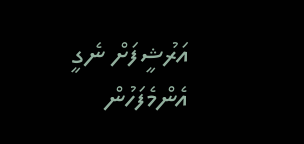އަރުޝީފަށް ނެގީ
އެންމެފަހުން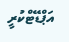އަޕްޑޭޓްކުރީ